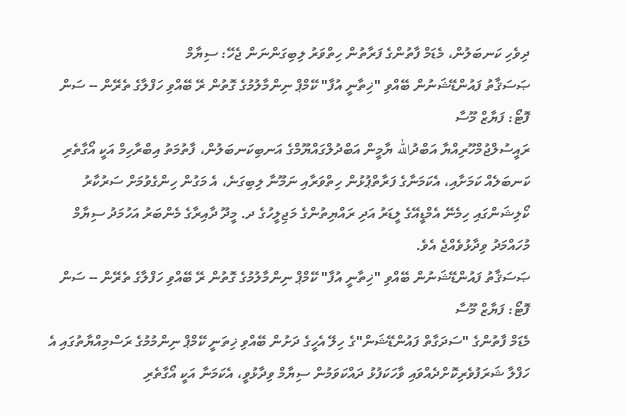ދިވެހި ކަނބަލުން، މެޑަމް ފާތުންގެ ފަރާތުން ހިތްވަރު ލިބިގަންނަން ޖެހޭ: ސިޔާމް
ޞަސަޤާތު ފައުންޑޭޝަނުން ބޭއްވި "ޚިތާނީ އުފާ" ކޭމްޕް ނިންމާލުމުގެ ގޮތުން ރޭ ބޭއްވި ހަފްލާގެ ތެރޭން -- ސަން ފޮޓޯ: ފަޔާޒް މޫސާ
ރައީސުލްޖުމްހޫރިއްޔާ އަބްދުالله ޔާމީން އަބްދުލްގައްޔޫމްގެ އަނބިކަނބަލުން، ފާތުމަތު އިބްރާހިމް އަކީ އޯގާތެރި ކަނބަލެއް ކަމަށާއި، އެކަމަނާގެ ފަރާތްޕުޅުން ހިތްވަރާއި ނަމޫނާ ލިބިގަނެ، އެ މަގުން ހިންގެވުމަށް ސަރުކާރު ކޯލިޝަންގައި ހިމެނޭ އެމްޑީއޭގެ ލީޑަރު އަދި ރައްޔިތުންގެ މަޖިލީހުގެ ދ. މީދޫ ދާއިރާގެ މެންބަރު އަހުމަދު ސިޔާމް މުހައްމަދު ވިދާޅުވެއްޖެ އެވެ.
ޞަސަޤާތު ފައުންޑޭޝަނުން ބޭއްވި "ޚިތާނީ އުފާ" ކޭމްޕް ނިންމާލުމުގެ ގޮތުން ރޭ ބޭއްވި ހަފްލާގެ ތެރޭން -- ސަން ފޮޓޯ: ފަޔާޒް މޫސާ
މެޑަމް ފާތުންގެ "ސަދަގާތް ފައުންޑޭޝަން"ގެ ހިލޭ އެހީގެ ދަށުން ބޭއްވި ޚިތަނީ ކޭމްޕް ނިންމުމުގެ ރަސްމިއްޔާތުގައި އެ ހަފްލާ ޝަރަފުވެރިކޮށްދެއްވައި ވާހަކަފުޅު ދައްކަވަމުން ސިޔާމް ވިދާޅުވީ، އެކަމަނާ އަކީ އޯގާތެރި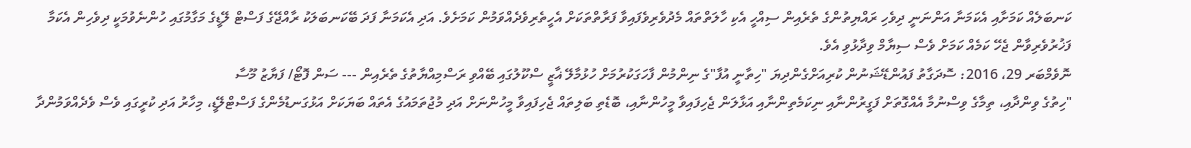ކަނބަލެއް ކަމަށާއި އެކަމަނާ އަންނަނީ ދިވެހި ރައްޔިތުންގެ ތެރެއިން ސިއްހީ އެކި ހާލަތްތައް މެދުވެރިވެފައިވާ ފަރާތްތަކަށް އެހީތެރިވެދެއްވަމުން ކަމަށެވެ. އަދި އެކަމަނާ ފަދަ ބޭކަނބަލަކު ރާއްޖޭގެ ފަސްޓް ލޭޑީގެ މަގާމުގައި ހުންނެވުމަކީ ދިވެހިން އެކަމާ ފަޚުރުވެރިވާން ޖެހޭ ކަމެއް ކަމަށް ވެސް ސިޔާމް ވިދާޅުވި އެވެ.
ނޮވެމްބަރ 29، 2016: ސޮދަގާތު ފައުންޑޭޝަނުން ކުރިއަށްގެންދިޔަ "ހިތާނީ އުފާ"ގެ ނިންމުން ފާހަގަކުރުމަށް ހުޅުމާލޭ ޣާޒީ ސްކޫލުގައި ބޭއްވި ރަސްމިއްޔާތުގެ ތެރެއިން --- ސަން ފޮޓޯ/ ފަޔާޒު މޫސާ
"ހިތުގެ ވިންދާއި، ތިމާގެ ވިސްނުމާ އެއްގޮތަށް ފަގީރުންނާއި ނިކަމެތިންނާއި އަޅާލަން ޖެހިފައިވާ މީހުންނާއި، ބޮޑެތި ބަލިތައް ޖެހިފައިވާ މީހުންނަށް އަދި މުޖުތަމައުގެ އެތައް ބަޔަކަށް އަޅުގަނޑުމެންގެ ފަސްޓްލޭޑީ، މިހާރު އަދި ކުރީގައި ވެސް ވެދެއްވަމުންދާ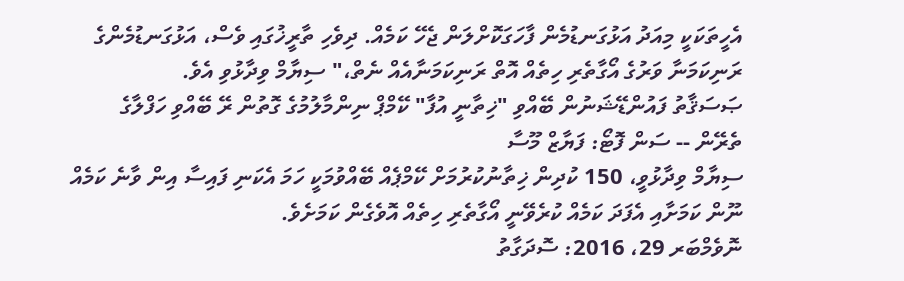އެހީތަކަކީ މިއަދު އަޅުގަނޑުމެން ފާހަގަކޮށްލަން ޖެހޭ ކަމެއް. ދިވެހި ތާރީޚުގައި ވެސް، އަޅުގަނޑުމެންގެ ރަނިކަމަނާ ވަރުގެ އޯގާތެރި ހިތެއް އޮތް ރަނިކަމަނާއެއް ނެތް،" ސިޔާމް ވިދާޅުވި އެވެ.
ޞަސަޤާތު ފައުންޑޭޝަނުން ބޭއްވި "ޚިތާނީ އުފާ" ކޭމްޕް ނިންމާލުމުގެ ގޮތުން ރޭ ބޭއްވި ހަފްލާގެ ތެރޭން -- ސަން ފޮޓޯ: ފަޔާޒް މޫސާ
ސިޔާމް ވިދާޅުވީ، 150 ކުދިން ޚިތާނުކުރުމަށް ކޭމްޕެއް ބޭއްވުމަކީ ހަމަ އެކަނި ފައިސާ އިން ވާނެ ކަމެއް ނޫން ކަމަށާއި އެފަދަ ކަމެއް ކުރެވޭނީ އޯގާތެރި ހިތެއް އޮވެގެން ކަމަށެވެ.
ނޮވެމްބަރ 29، 2016: ސޮދަގާތު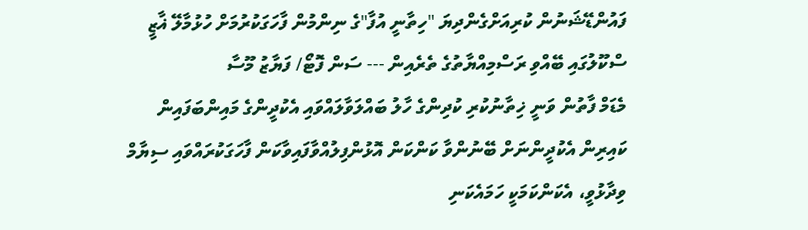ފައުންޑޭޝަނުން ކުރިއަށްގެންދިޔަ "ހިތާނީ އުފާ"ގެ ނިންމުން ފާހަގަކުރުމަށް ހުޅުމާލޭ ޣާޒީ ސްކޫލުގައި ބޭއްވި ރަސްމިއްޔާތުގެ ތެރެއިން --- ސަން ފޮޓޯ/ ފަޔާޒު މޫސާ
މެޑަމް ފާތުން ވަނީ ޚިތާނުކުރި ކުދިންގެ ހާލު ބައްލަވާލައްވައި އެކުދީންގެ މައިންބަފައިން ކައިރިން އެކުދީންނަށް ބޭނުންވާ ކަންކަން އޮޅުންފިލުއްވާފައިވާކަން ފާހަގަކުރައްވައި ސިޔާމް ވިދާޅުވީ، އެކަންކަމަކީ ހަމައެކަނި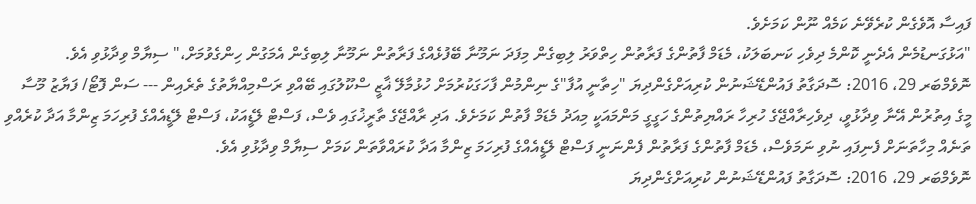ފައިސާ އޮވެގެން ކުރެވޭނެ ކަމެއް ނޫން ކަމަށެވެ.
"އަޅުގަނޑުމެން އެދެނީ ކޮންމެ ދިވެހި ކަނބަލަކު، މެޑަމް ފާތުންގެ ފަރާތުން ހިތްވަރު ލިބިގެން މިފަދަ ނަމޫނާ ބޭފުޅެއްގެ ފަރާތުން ނަމޫނާ ލިބިގެން އެމަގުން ހިންގެވުމަށް،" ސިޔާމް ވިދާޅުވި އެވެ.
ނޮވެމްބަރ 29، 2016: ސޮދަގާތު ފައުންޑޭޝަނުން ކުރިއަށްގެންދިޔަ "ހިތާނީ އުފާ"ގެ ނިންމުން ފާހަގަކުރުމަށް ހުޅުމާލޭ ޣާޒީ ސްކޫލުގައި ބޭއްވި ރަސްމިއްޔާތުގެ ތެރެއިން --- ސަން ފޮޓޯ/ ފަޔާޒު މޫސާ
މީގެ އިތުރުން އޭނާ ވިދާޅުވީ، ދިވެހިރާއްޖޭގެ ހުރިހާ ރައްޔިތުންގެ ހަގީގީ މަންމައަކީ މިއަދު މެޑަމް ފާތުން ކަމަށެވެ. އަދި ރާއްޖޭގެ ތާރީޚުގައި ވެސް، ފަސްޓް ލޭޑީއަކު، ފަސްޓް ލޭޑީއެއްގެ ފުރިހަމަ ޒިންމާ އަދާ ކުރެއްވި ތަނެއް މިހާތަނަށް ފެނިފައި ނުވި ނަމަވެސް، މެޑަމް ފާތުންގެ ފަރާތުން ފެންނަނީ ފަސްޓް ލޭޑީއެއްގެ ފުރިހަމަ ޒިންމާ އަދާ ކުރައްވާތަން ކަމަށް ސިޔާމް ވިދާޅުވި އެވެ.
ނޮވެމްބަރ 29، 2016: ސޮދަގާތު ފައުންޑޭޝަނުން ކުރިއަށްގެންދިޔަ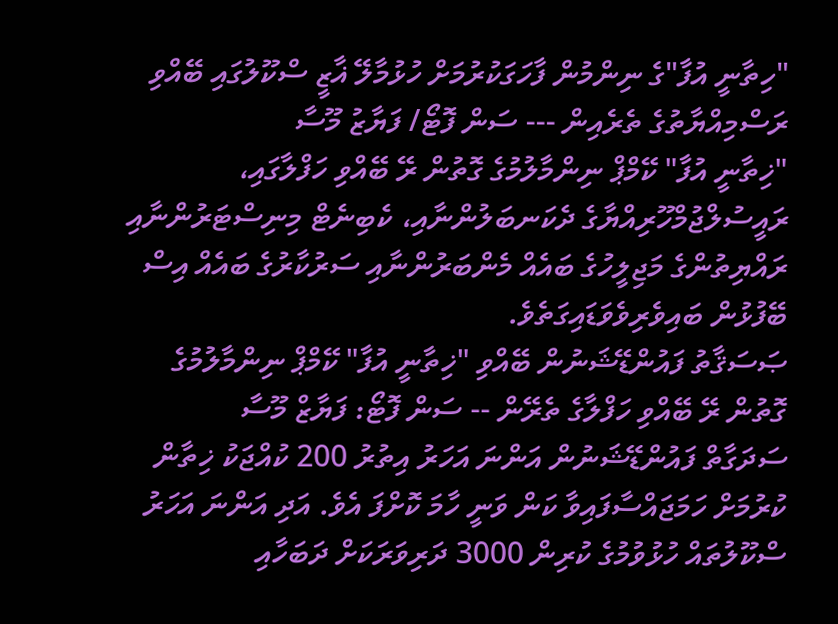"ހިތާނީ އުފާ"ގެ ނިންމުން ފާހަގަކުރުމަށް ހުޅުމާލޭ ޣާޒީ ސްކޫލުގައި ބޭއްވި ރަސްމިއްޔާތުގެ ތެރެއިން --- ސަން ފޮޓޯ/ ފަޔާޒު މޫސާ
"ޚިތާނީ އުފާ" ކޭމްޕް ނިންމާލުމުގެ ގޮތުން ރޭ ބޭއްވި ހަފްލާގައި، ރައީސުލްޖުމްހޫރިއްޔާގެ ދެކަނބަލުންނާއި، ކެބިނެޓް މިނިސްޓަރުންނާއި ރައްޔިތުންގެ މަޖިލީހުގެ ބައެއް މެންބަރުންނާއި ސަރުކާރުގެ ބައެއް އިސް ބޭފުޅުން ބައިވެރިވެވަޑައިގަތެވެ.
ޞަސަޤާތު ފައުންޑޭޝަނުން ބޭއްވި "ޚިތާނީ އުފާ" ކޭމްޕް ނިންމާލުމުގެ ގޮތުން ރޭ ބޭއްވި ހަފްލާގެ ތެރޭން -- ސަން ފޮޓޯ: ފަޔާޒް މޫސާ
ސަދަގާތް ފައުންޑޭޝަނުން އަންނަ އަހަރު އިތުރު 200 ކުއްޖަކު ޚިތާން ކުރުމަށް ހަމަޖައްސާފައިވާ ކަން ވަނީ ހާމަ ކޮށްފަ އެވެ. އަދި އަންނަ އަހަރު ސްކޫލުތައް ހުޅުވުމުގެ ކުރިން 3000 ދަރިވަރަކަށް ދަބަހާއި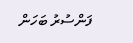ފަންސުރު ބަހަން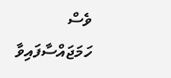ވެސް ހަމަޖައްސާފައިވާ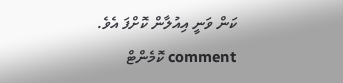ކަން ވަނީ އިއުލާން ކޮށްފަ އެވެ.
comment ކޮމެންޓް